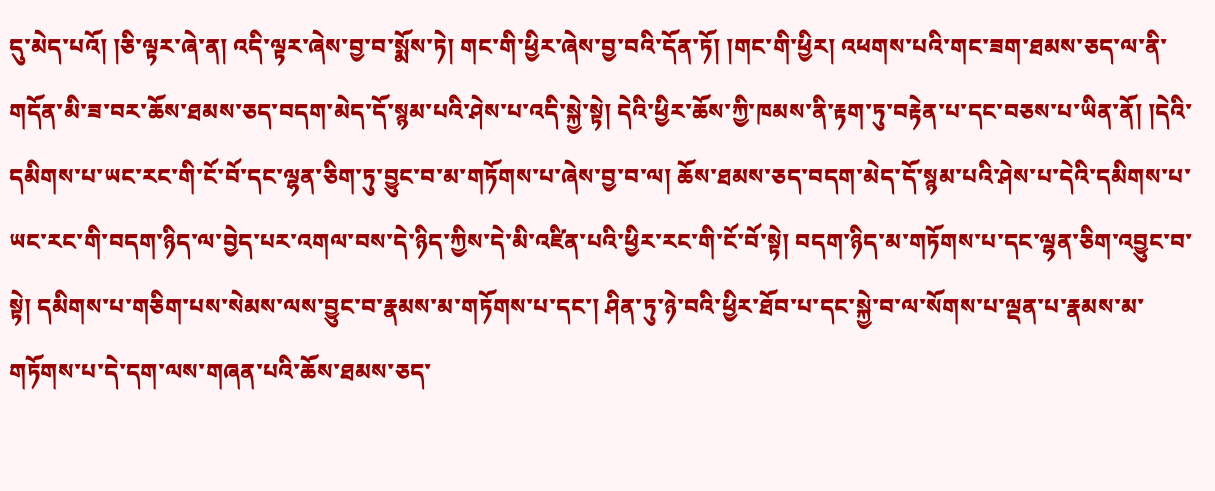དུ་མེད་པའོ། །ཅི་ལྟར་ཞེ་ན། འདི་ལྟར་ཞེས་བྱ་བ་སྨོས་ཏེ། གང་གི་ཕྱིར་ཞེས་བྱ་བའི་དོན་ཏོ། །གང་གི་ཕྱིར། འཕགས་པའི་གང་ཟག་ཐམས་ཅད་ལ་ནི་གདོན་མི་ཟ་བར་ཆོས་ཐམས་ཅད་བདག་མེད་དོ་སྙམ་པའི་ཤེས་པ་འདི་སྐྱེ་སྟེ། དེའི་ཕྱིར་ཆོས་ཀྱི་ཁམས་ནི་རྟག་ཏུ་བརྟེན་པ་དང་བཅས་པ་ཡིན་ནོ། །དེའི་དམིགས་པ་ཡང་རང་གི་ངོ་བོ་དང་ལྷན་ཅིག་ཏུ་བྱུང་བ་མ་གཏོགས་པ་ཞེས་བྱ་བ་ལ། ཆོས་ཐམས་ཅད་བདག་མེད་དོ་སྙམ་པའི་ཤེས་པ་དེའི་དམིགས་པ་ཡང་རང་གི་བདག་ཉིད་ལ་བྱེད་པར་འགལ་བས་དེ་ཉིད་ཀྱིས་དེ་མི་འཛིན་པའི་ཕྱིར་རང་གི་ངོ་བོ་སྟེ། བདག་ཉིད་མ་གཏོགས་པ་དང་ལྷན་ཅིག་འབྱུང་བ་སྟེ། དམིགས་པ་གཅིག་པས་སེམས་ལས་བྱུང་བ་རྣམས་མ་གཏོགས་པ་དང་། ཤིན་ཏུ་ཉེ་བའི་ཕྱིར་ཐོབ་པ་དང་སྐྱེ་བ་ལ་སོགས་པ་ལྡན་པ་རྣམས་མ་གཏོགས་པ་དེ་དག་ལས་གཞན་པའི་ཆོས་ཐམས་ཅད་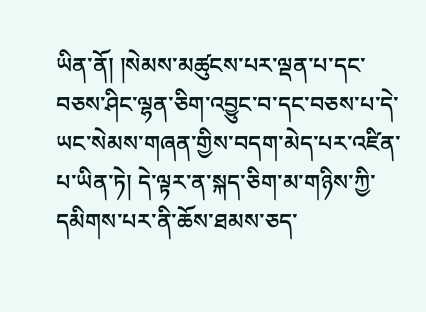ཡིན་ནོ། །སེམས་མཚུངས་པར་ལྡན་པ་དང་བཅས་ཤིང་ལྷན་ཅིག་འབྱུང་བ་དང་བཅས་པ་དེ་ཡང་སེམས་གཞན་གྱིས་བདག་མེད་པར་འཛིན་པ་ཡིན་ཏེ། དེ་ལྟར་ན་སྐད་ཅིག་མ་གཉིས་ཀྱི་དམིགས་པར་ནི་ཆོས་ཐམས་ཅད་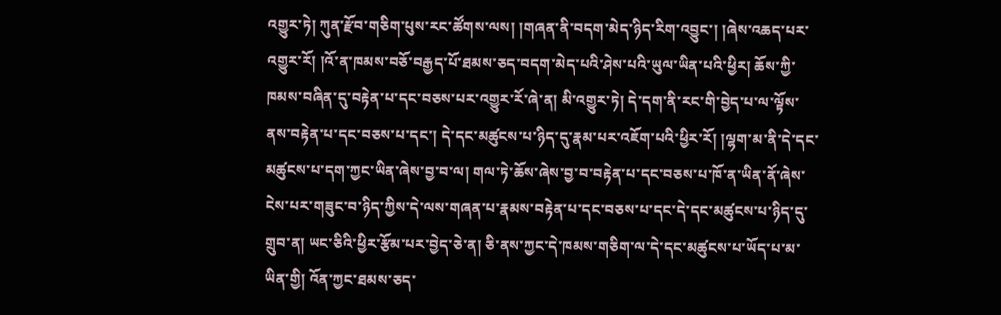འགྱུར་ཏེ། ཀུན་རྫོབ་གཅིག་པུས་རང་ཚོགས་ལས། །གཞན་ནི་བདག་མེད་ཉིད་རིག་འབྱུང་། །ཞེས་འཆད་པར་འགྱུར་རོ། །འོ་ན་ཁམས་བཅོ་བརྒྱད་པོ་ཐམས་ཅད་བདག་མེད་པའི་ཤེས་པའི་ཡུལ་ཡིན་པའི་ཕྱིར། ཆོས་ཀྱི་ཁམས་བཞིན་དུ་བརྟེན་པ་དང་བཅས་པར་འགྱུར་རོ་ཞེ་ན། མི་འགྱུར་ཏེ། དེ་དག་ནི་རང་གི་བྱེད་པ་ལ་ལྟོས་ནས་བརྟེན་པ་དང་བཅས་པ་དང་། དེ་དང་མཚུངས་པ་ཉིད་དུ་རྣམ་པར་འཇོག་པའི་ཕྱིར་རོ། །ལྷག་མ་ནི་དེ་དང་མཚུངས་པ་དག་ཀྱང་ཡིན་ཞེས་བྱ་བ་ལ། གལ་ཏེ་ཆོས་ཞེས་བྱ་བ་བརྟེན་པ་དང་བཅས་པ་ཁོ་ན་ཡིན་ནོ་ཞེས་ངེས་པར་གཟུང་བ་ཉིད་ཀྱིས་དེ་ལས་གཞན་པ་རྣམས་བརྟེན་པ་དང་བཅས་པ་དང་དེ་དང་མཚུངས་པ་ཉིད་དུ་གྲུབ་ན། ཡང་ཅིའི་ཕྱིར་རྩོམ་པར་བྱེད་ཅེ་ན། ཅི་ནས་ཀྱང་དེ་ཁམས་གཅིག་ལ་དེ་དང་མཚུངས་པ་ཡོད་པ་མ་ཡིན་གྱི། འོན་ཀྱང་ཐམས་ཅད་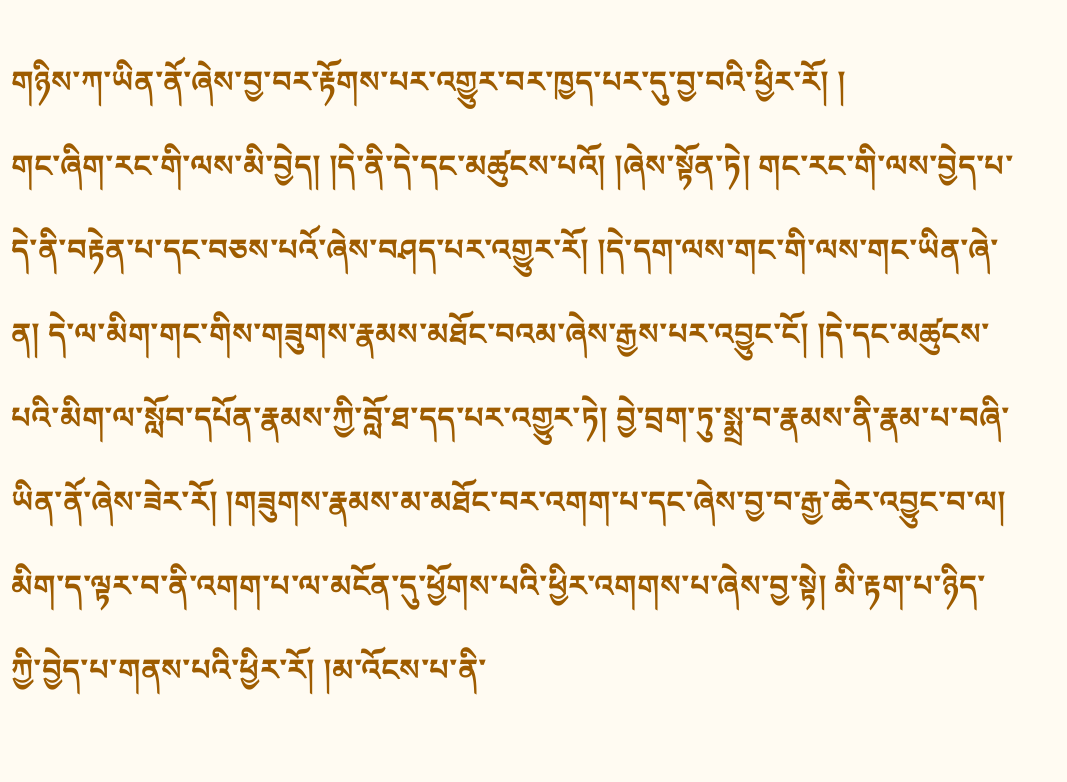གཉིས་ཀ་ཡིན་ནོ་ཞེས་བྱ་བར་རྟོགས་པར་འགྱུར་བར་ཁྱད་པར་དུ་བྱ་བའི་ཕྱིར་རོ། །
གང་ཞིག་རང་གི་ལས་མི་བྱེད། །དེ་ནི་དེ་དང་མཚུངས་པའོ། །ཞེས་སྟོན་ཏེ། གང་རང་གི་ལས་བྱེད་པ་དེ་ནི་བརྟེན་པ་དང་བཅས་པའོ་ཞེས་བཤད་པར་འགྱུར་རོ། །དེ་དག་ལས་གང་གི་ལས་གང་ཡིན་ཞེ་ན། དེ་ལ་མིག་གང་གིས་གཟུགས་རྣམས་མཐོང་བའམ་ཞེས་རྒྱས་པར་འབྱུང་ངོ། །དེ་དང་མཚུངས་པའི་མིག་ལ་སློབ་དཔོན་རྣམས་ཀྱི་བློ་ཐ་དད་པར་འགྱུར་ཏེ། བྱེ་བྲག་ཏུ་སྨྲ་བ་རྣམས་ནི་རྣམ་པ་བཞི་ཡིན་ནོ་ཞེས་ཟེར་རོ། །གཟུགས་རྣམས་མ་མཐོང་བར་འགག་པ་དང་ཞེས་བྱ་བ་རྒྱ་ཆེར་འབྱུང་བ་ལ། མིག་ད་ལྟར་བ་ནི་འགག་པ་ལ་མངོན་དུ་ཕྱོགས་པའི་ཕྱིར་འགགས་པ་ཞེས་བྱ་སྟེ། མི་རྟག་པ་ཉིད་ཀྱི་བྱེད་པ་གནས་པའི་ཕྱིར་རོ། །མ་འོངས་པ་ནི་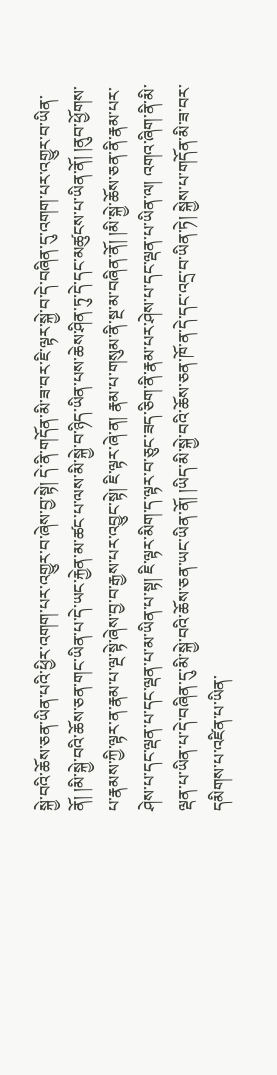སྐྱེ་བའི་ཆོས་ཅན་ཡིན་པའི་ཕྱིར་འགག་པར་འགྱུར་བ་ཞེས་བྱ་སྟེ། དེ་ནི་གདོན་མི་ཟ་བར་ཇི་ལྟར་སྐྱེ་བ་དེ་བཞིན་དུ་འགག་པར་འགྱུར་བ་ཡིན་ནོ། །མི་སྐྱེ་བའི་ཆོས་ཅན་གང་ཡིན་པ་དེ་ཡང་རྐྱེན་མ་ཚང་པ་ལས་མི་སྐྱེ་བ་ཉིད་ཡིན་པས་ཆེས་ཤིན་ཏུ་དེ་དང་མཚུངས་པ་ཡིན་ནོ། །ནུབ་ཕྱོགས་པ་རྣམས་ཀྱི་ལྟར་ན་རྣམ་པ་ལྔ་སྟེ་ཞེས་བྱ་བ་རྒྱས་པར་འབྱུང་སྟེ། ཇི་ལྟར་ཞེ་ན། རྣམ་པ་གསུམ་ནི་སྔ་མ་བཞིན་ནོ། །མི་སྐྱེ་ཆོས་ཅན་ནི་རྣམ་པར་ཤེས་པ་དང་ལྡན་པ་དང་ལྡན་པ་མ་ཡིན་པ་སྟ། ཇི་ལྟར་མིག་ད་ལྟར་བ་ཅུང་ཟད་ཅིག་ནི་རྣམ་པར་ཤེས་པ་དང་ལྡན་པ་ཡིན་ལ། འགའ་ཞིག་ནི་མི་ལྡན་པ་ཡིན་པ་དེ་བཞིན་དུ་མི་སྐྱེ་བའི་ཆོས་ཅན་ཡང་ཡིན་ནོ། །ཡིད་མི་སྐྱེ་བའི་ཆོས་ཅན་ཁོ་ན་དེ་དང་འདྲ་བ་ཡིན་ཏེ། སྐྱེས་པ་གདོན་མི་ཟ་བར་དམིགས་པ་འཛིན་པ་ཡིན་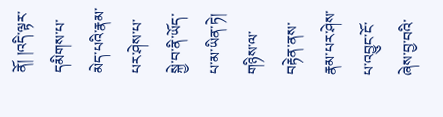ནོ། །འདི་ལྟར་དམིགས་པ་མེད་པའི་རྣམ་པར་ཤེས་པ་སྐྱེ་བ་ནི་ཡོད་པ་མ་ཡིན་ཏེ། གཉིས་ལ་བརྟེན་ནས་རྣམ་པར་ཤེས་པ་འབྱུང་ངོ་ཞེས་བྱ་བའི་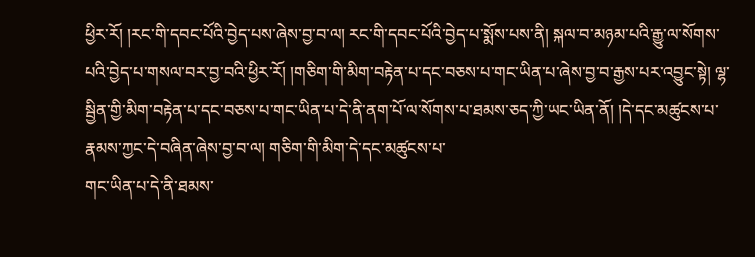ཕྱིར་རོ། །རང་གི་དབང་པོའི་བྱེད་པས་ཞེས་བྱ་བ་ལ། རང་གི་དབང་པོའི་བྱེད་པ་སྨོས་པས་ནི། སྐལ་བ་མཉམ་པའི་རྒྱུ་ལ་སོགས་པའི་བྱེད་པ་གསལ་བར་བྱ་བའི་ཕྱིར་རོ། །གཅིག་གི་མིག་བརྟེན་པ་དང་བཅས་པ་གང་ཡིན་པ་ཞེས་བྱ་བ་རྒྱས་པར་འབྱུང་སྟེ། ལྷ་སྦྱིན་གྱི་མིག་བརྟེན་པ་དང་བཅས་པ་གང་ཡིན་པ་དེ་ནི་ནག་པོ་ལ་སོགས་པ་ཐམས་ཅད་ཀྱི་ཡང་ཡིན་ནོ། །དེ་དང་མཚུངས་པ་རྣམས་ཀྱང་དེ་བཞིན་ཞེས་བྱ་བ་ལ། གཅིག་གི་མིག་དེ་དང་མཚུངས་པ་
གང་ཡིན་པ་དེ་ནི་ཐམས་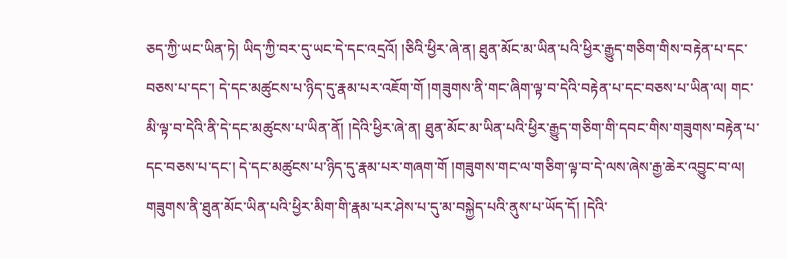ཅད་ཀྱི་ཡང་ཡིན་ཏེ། ཡིད་ཀྱི་བར་དུ་ཡང་དེ་དང་འདྲའོ། །ཅིའི་ཕྱིར་ཞེ་ན། ཐུན་མོང་མ་ཡིན་པའི་ཕྱིར་རྒྱུད་གཅིག་གིས་བརྟེན་པ་དང་བཅས་པ་དང་། དེ་དང་མཚུངས་པ་ཉིད་དུ་རྣམ་པར་འཇོག་གོ །གཟུགས་ནི་གང་ཞིག་ལྟ་བ་དེའི་བརྟེན་པ་དང་བཅས་པ་ཡིན་ལ། གང་མི་ལྟ་བ་དེའི་ནི་དེ་དང་མཚུངས་པ་ཡིན་ནོ། །དེའི་ཕྱིར་ཞེ་ན། ཐུན་མོང་མ་ཡིན་པའི་ཕྱིར་རྒྱུད་གཅིག་གི་དབང་གིས་གཟུགས་བརྟེན་པ་དང་བཅས་པ་དང་། དེ་དང་མཚུངས་པ་ཉིད་དུ་རྣམ་པར་གཞག་གོ །གཟུགས་གང་ལ་གཅིག་ལྟ་བ་དེ་ལས་ཞེས་རྒྱ་ཆེར་འབྱུང་བ་ལ། གཟུགས་ནི་ཐུན་མོང་ཡིན་པའི་ཕྱིར་མིག་གི་རྣམ་པར་ཤེས་པ་དུ་མ་བསྐྱེད་པའི་ནུས་པ་ཡོད་དོ། །དེའི་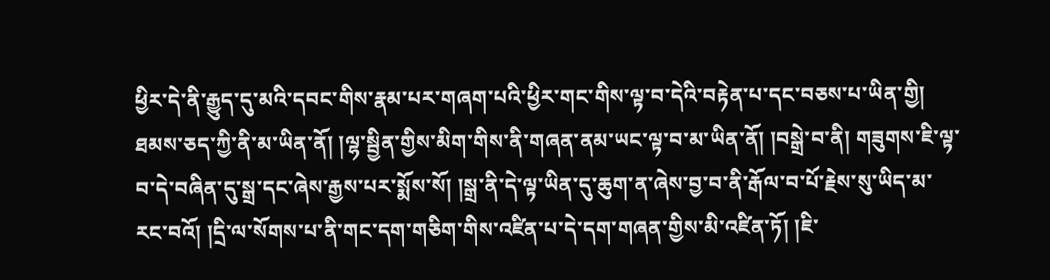ཕྱིར་དེ་ནི་རྒྱུད་དུ་མའི་དབང་གིས་རྣམ་པར་གཞག་པའི་ཕྱིར་གང་གིས་ལྟ་བ་དེའི་བརྟེན་པ་དང་བཅས་པ་ཡིན་གྱི། ཐམས་ཅད་ཀྱི་ནི་མ་ཡིན་ནོ། །ལྷ་སྦྱིན་གྱིས་མིག་གིས་ནི་གཞན་ནམ་ཡང་ལྟ་བ་མ་ཡིན་ནོ། །བསྒྲེ་བ་ནི། གཟུགས་ཇི་ལྟ་བ་དེ་བཞིན་དུ་སྒྲ་དང་ཞེས་རྒྱས་པར་སྨོས་སོ། །སྒྲ་ནི་དེ་ལྟ་ཡིན་དུ་ཆུག་ན་ཞེས་བྱ་བ་ནི་རྒོལ་བ་པོ་རྗེས་སུ་ཡིད་མ་རང་བའོ། །དྲི་ལ་སོགས་པ་ནི་གང་དག་གཅིག་གིས་འཛིན་པ་དེ་དག་གཞན་གྱིས་མི་འཛིན་ཏོ། །ཇི་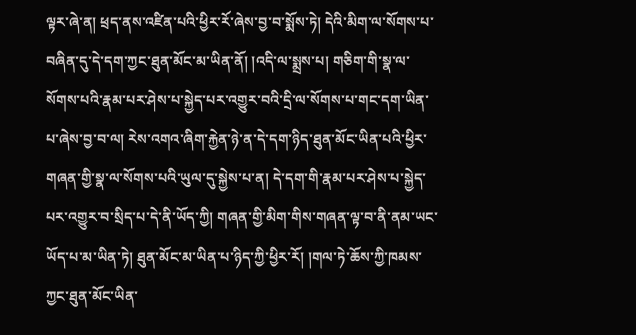ལྟར་ཞེ་ན། ཕྲད་ནས་འཛིན་པའི་ཕྱིར་རོ་ཞེས་བྱ་བ་སྨོས་ཏེ། དེའི་མིག་ལ་སོགས་པ་བཞིན་དུ་དེ་དག་ཀྱང་ཐུན་མོང་མ་ཡིན་ནོ། །འདི་ལ་སྨྲས་པ། གཅིག་གི་སྣ་ལ་སོགས་པའི་རྣམ་པར་ཤེས་པ་སྐྱེད་པར་འགྱུར་བའི་དྲི་ལ་སོགས་པ་གང་དག་ཡིན་པ་ཞེས་བྱ་བ་ལ། རེས་འགའ་ཞིག་རྐྱེན་ཉེ་ན་དེ་དག་ཉིད་ཐུན་མོང་ཡིན་པའི་ཕྱིར་གཞན་གྱི་སྣ་ལ་སོགས་པའི་ཡུལ་དུ་སྐྱེས་པ་ན། དེ་དག་གི་རྣམ་པར་ཤེས་པ་སྐྱེད་པར་འགྱུར་བ་སྲིད་པ་དེ་ནི་ཡོད་ཀྱི། གཞན་གྱི་མིག་གིས་གཞན་ལྟ་བ་ནི་ནམ་ཡང་ཡོད་པ་མ་ཡིན་ཏེ། ཐུན་མོང་མ་ཡིན་པ་ཉིད་ཀྱི་ཕྱིར་རོ། །གལ་ཏེ་ཆོས་ཀྱི་ཁམས་ཀྱང་ཐུན་མོང་ཡིན་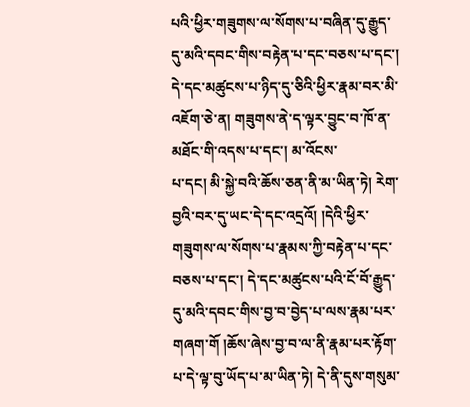པའི་ཕྱིར་གཟུགས་ལ་སོགས་པ་བཞིན་དུ་རྒྱུད་དུ་མའི་དབང་གིས་བརྟེན་པ་དང་བཅས་པ་དང་། དེ་དང་མཚུངས་པ་ཉིད་དུ་ཅིའི་ཕྱིར་རྣམ་བར་མི་འཇོག་ཅེ་ན། གཟུགས་ནེ་ད་ལྟར་བྱུང་བ་ཁོ་ན་མཐོང་གི་འདས་པ་དང་། མ་འོངས་
པ་དང། མི་སྐྱེ་བའི་ཆོས་ཅན་ནི་མ་ཡིན་ཏེ། རེག་བྱའི་བར་དུ་ཡང་དེ་དང་འདྲའོ། །དེའི་ཕྱིར་གཟུགས་ལ་སོགས་པ་རྣམས་ཀྱི་བརྟེན་པ་དང་བཅས་པ་དང་། དེ་དང་མཚུངས་པའི་ངོ་བོ་རྒྱུད་དུ་མའི་དབང་གིས་བྱ་བ་བྱེད་པ་ལས་རྣམ་པར་གཞག་གོ །ཆོས་ཞེས་བྱ་བ་ལ་ནི་རྣམ་པར་རྟོག་པ་དེ་ལྟ་བུ་ཡོད་པ་མ་ཡིན་ཏེ། དེ་ནི་དུས་གསུམ་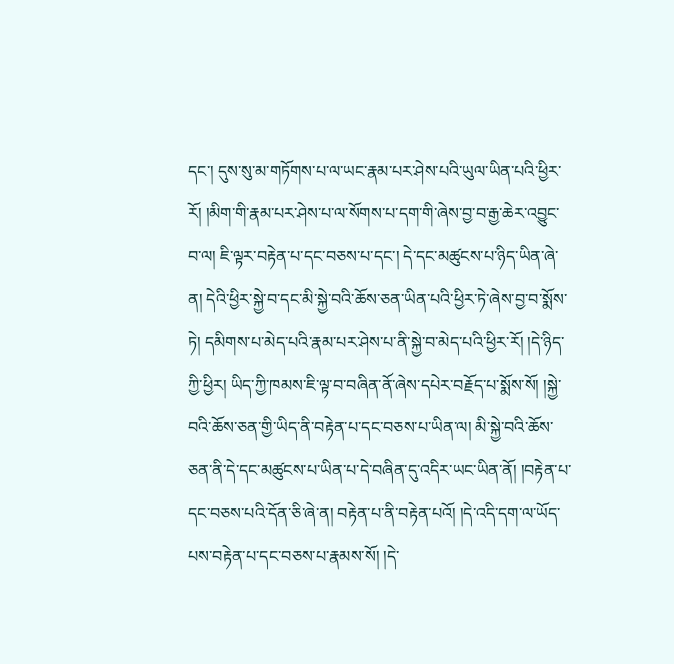དང་། དུས་སུ་མ་གཏོགས་པ་ལ་ཡང་རྣམ་པར་ཤེས་པའི་ཡུལ་ཡིན་པའི་ཕྱིར་རོ། །མིག་གི་རྣམ་པར་ཤེས་པ་ལ་སོགས་པ་དག་གི་ཞེས་བྱ་བ་རྒྱ་ཆེར་འབྱུང་བ་ལ། ཇི་ལྟར་བརྟེན་པ་དང་བཅས་པ་དང་། དེ་དང་མཚུངས་པ་ཉིད་ཡིན་ཞེ་ན། དེའི་ཕྱིར་སྐྱེ་བ་དང་མི་སྐྱེ་བའི་ཆོས་ཅན་ཡིན་པའི་ཕྱིར་ཏེ་ཞེས་བྱ་བ་སྨོས་ཏེ། དམིགས་པ་མེད་པའི་རྣམ་པར་ཤེས་པ་ནི་སྐྱེ་བ་མེད་པའི་ཕྱིར་རོ། །དེ་ཉིད་ཀྱི་ཕྱིར། ཡིད་ཀྱི་ཁམས་ཇི་ལྟ་བ་བཞིན་ནོ་ཞེས་དཔེར་བརྗོད་པ་སྨོས་སོ། །སྐྱེ་བའི་ཆོས་ཅན་གྱི་ཡིད་ནི་བརྟེན་པ་དང་བཅས་པ་ཡིན་ལ། མི་སྐྱེ་བའི་ཆོས་ཅན་ནི་དེ་དང་མཚུངས་པ་ཡིན་པ་དེ་བཞིན་དུ་འདིར་ཡང་ཡིན་ནོ། །བརྟེན་པ་དང་བཅས་པའི་དོན་ཅི་ཞེ་ན། བརྟེན་པ་ནི་བརྟེན་པའོ། །དེ་འདི་དག་ལ་ཡོད་པས་བརྟེན་པ་དང་བཅས་པ་རྣམས་སོ། །དེ་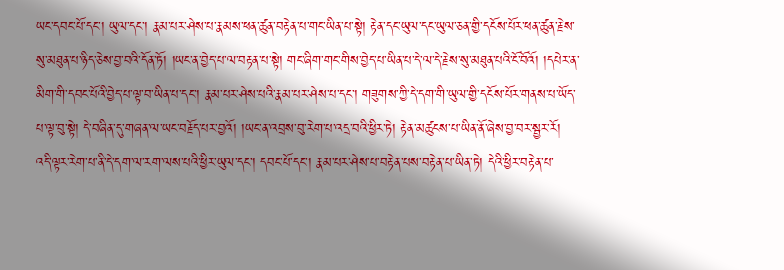ཡང་དབང་པོ་དང་། ཡུལ་དང་། རྣམ་པར་ཤེས་པ་རྣམས་ཕན་ཚུན་བརྟེན་པ་གང་ཡིན་པ་སྟེ། རྟེན་དང་ཡུལ་དང་ཡུལ་ཅན་གྱི་དངོས་པོར་ཕན་ཚུན་རྗེས་སུ་མཐུན་པ་ཉིད་ཅེས་བྱ་བའི་དོན་ཏོ། །ཡང་ན་བྱེད་པ་ལ་བརྟན་པ་སྟེ། གང་ཞིག་གང་གིས་བྱེད་པ་ཡིན་པ་དེ་ལ་དེ་རྗེས་སུ་མཐུན་པའི་ངོ་བོའོ། །དཔེར་ན་མིག་གི་དབང་པོའི་བྱེད་པ་ལྟ་བ་ཡིན་པ་དང་། རྣམ་པར་ཤེས་པའི་རྣམ་པར་ཤེས་པ་དང་། གཟུགས་ཀྱི་དེ་དག་གི་ཡུལ་གྱི་དངོས་པོར་གནས་པ་ཡོད་པ་ལྟ་བུ་སྟེ། དེ་བཞིན་དུ་གཞན་ལ་ཡང་བརྗོད་པར་བྱའོ། །ཡང་ན་འབྲས་བུ་རེག་པ་འདྲ་བའི་ཕྱིར་ཏེ། རྟེན་མཚུངས་པ་ཡིན་ནོ་ཞེས་བྱ་བར་སྦྱར་རོ། འདི་ལྟར་རེག་པ་ནི་དེ་དག་ལ་རག་ལས་པའི་ཕྱིར་ཡུལ་དང་། དབང་པོ་དང་། རྣམ་པར་ཤེས་པ་བརྟེན་པས་བརྟེན་པ་ཡིན་ཏེ། དེའི་ཕྱིར་བརྟེན་པ་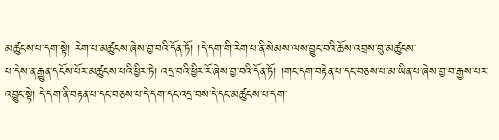མཚུངས་པ་དག་སྟེ། རེག་པ་མཚུངས་ཞེས་བྱ་བའི་དོན་ཏོ། །དེ་དག་གི་རེག་པ་ནི་སེམས་ལས་བྱུང་བའི་ཆོས་འབྲས་བུ་མཚུངས་
པ་དེས་ན་རྒྱུན་དངོས་པོར་མཚུངས་པའི་ཕྱིར་ཏེ། འདྲ་བའི་ཕྱིར་རོ་ཞེས་བྱ་བའི་དོན་ཏོ། །གང་དག་བརྟེན་པ་དང་བཅས་པ་མ་ཡིན་པ་ཞེས་བྱ་བ་རྒྱས་པར་འབྱུང་སྟེ། དེ་དག་ནི་བརྟན་པ་དང་བཅས་པ་དེ་དག་དང་འདྲ་བས་དེ་དང་མཚུངས་པ་དག་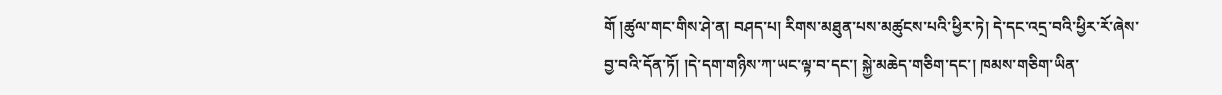གོ །ཚུལ་གང་གིས་ཤེ་ན། བཤད་པ། རིགས་མཐུན་པས་མཚུངས་པའི་ཕྱིར་ཏེ། དེ་དང་འདྲ་བའི་ཕྱིར་རོ་ཞེས་བྱ་བའི་དོན་ཏོ། །དེ་དག་གཉིས་ཀ་ཡང་ལྟ་བ་དང་། སྐྱེ་མཆེད་གཅིག་དང་། ཁམས་གཅིག་ཡིན་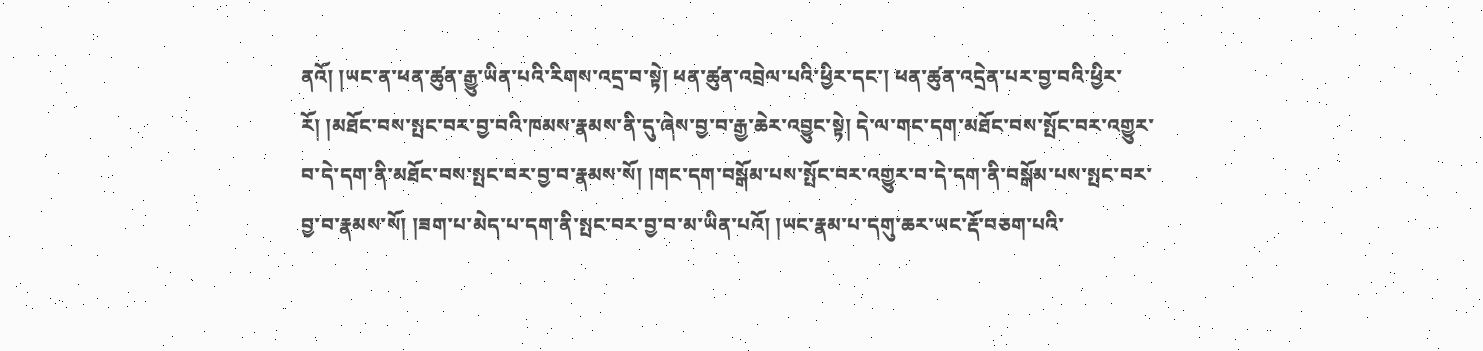ནའོ། །ཡང་ན་ཕན་ཚུན་རྒྱུ་ཡིན་པའི་རིགས་འདྲ་བ་སྟེ། ཕན་ཚུན་འབྲེལ་པའི་ཕྱིར་དང་། ཕན་ཚུན་འདྲེན་པར་བྱ་བའི་ཕྱིར་རོ། །མཐོང་བས་སྤང་བར་བྱ་བའི་ཁམས་རྣམས་ནི་དུ་ཞེས་བྱ་བ་རྒྱ་ཆེར་འབྱུང་སྟེ། དེ་ལ་གང་དག་མཐོང་བས་སྤོང་བར་འགྱུར་བ་དེ་དག་ནི་མཐོང་བས་སྤང་བར་བྱ་བ་རྣམས་སོ། །གང་དག་བསྒོམ་པས་སྤོང་བར་འགྱུར་བ་དེ་དག་ནི་བསྒོམ་པས་སྤང་བར་བྱ་བ་རྣམས་སོ། །ཟག་པ་མེད་པ་དག་ནི་སྤང་བར་བྱ་བ་མ་ཡིན་པའོ། །ཡང་རྣམ་པ་དགུ་ཆར་ཡང་རྡོ་བཅག་པའི་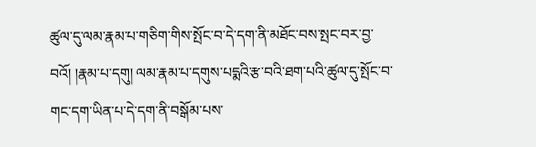ཚུལ་དུ་ལམ་རྣམ་པ་གཅིག་གིས་སྤོང་བ་དེ་དག་ནི་མཐོང་བས་སྤང་བར་བྱ་བའོ། །རྣམ་པ་དགུ། ལམ་རྣམ་པ་དགུས་པདྨའི་རྩ་བའི་ཐག་པའི་ཚུལ་དུ་སྤོང་བ་གང་དག་ཡིན་པ་དེ་དག་ནི་བསྒོམ་པས་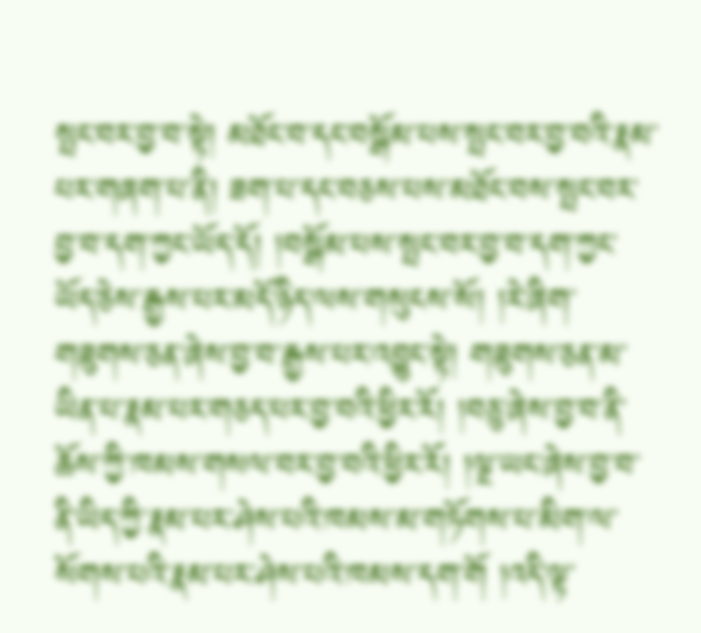སྤང་བར་བྱ་བ་སྟེ། མཐོང་བ་དང་བསྒོམ་པས་སྤང་བར་བྱ་བའི་རྣམ་པར་གཞག་པ་ནི། ཟག་པ་དང་བཅས་པས་མཐོང་བས་སྤང་བར་བྱ་བ་དག་ཀྱང་ཡོད་དོ། །བསྒོམ་པས་སྤང་བར་བྱ་བ་དག་ཀྱང་ཡོད་ཅེས་རྒྱས་པར་མདོ་ཉིད་ལས་གསུངས་སོ། །རེ་ཞིག་གཟུགས་ཅན་ཞེས་བྱ་བ་རྒྱས་པར་འབྱུང་སྟེ། གཟུགས་ཅན་མ་ཡིན་པ་རྣམ་པར་གཅད་པར་བྱ་བའི་ཕྱིར་རོ། །བཅུ་ཞེས་བྱ་བ་ནི་ཆོས་ཀྱི་ཁམས་གསལ་བར་བྱ་བའི་ཕྱིར་རོ། །ལྔ་ཡང་ཞེས་བྱ་བ་ནི་ཡིད་ཀྱི་རྣམ་པར་ཤེས་པའི་ཁམས་མ་གཏོགས་པ་མིག་ལ་སོགས་པའི་རྣམ་པར་ཤེས་པའི་ཁམས་དག་གོ །འདི་ལྟ་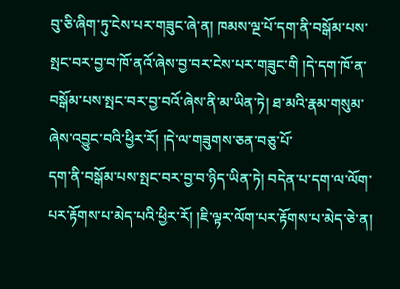བུ་ཅི་ཞིག་ཏུ་ངེས་པར་གཟུང་ཞེ་ན། ཁམས་ལྔ་པོ་དག་ནི་བསྒོམ་པས་སྤང་བར་བྱ་བ་ཁོ་ནའོ་ཞེས་བྱ་བར་ངེས་པར་གཟུང་གི །དེ་དག་ཁོ་ན་བསྒོམ་པས་སྤང་བར་བྱ་བའོ་ཞེས་ནི་མ་ཡིན་ཏེ། ཐ་མའི་རྣམ་གསུམ་ཞེས་འབྱུང་བའི་ཕྱིར་རོ། །དེ་ལ་གཟུགས་ཅན་བཅུ་པོ་
དག་ནི་བསྒོམ་པས་སྤང་བར་བྱ་བ་ཉིད་ཡིན་ཏེ། བདེན་པ་དག་ལ་ལོག་པར་རྟོགས་པ་མེད་པའི་ཕྱིར་རོ། །ཇི་ལྟར་ལོག་པར་རྟོགས་པ་མེད་ཅེ་ན།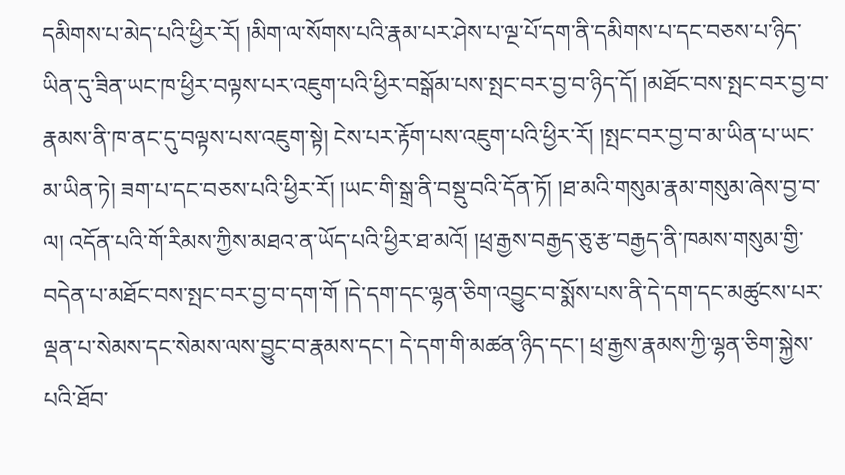དམིགས་པ་མེད་པའི་ཕྱིར་རོ། །མིག་ལ་སོགས་པའི་རྣམ་པར་ཤེས་པ་ལྔ་པོ་དག་ནི་དམིགས་པ་དང་བཅས་པ་ཉིད་ཡིན་དུ་ཟིན་ཡང་ཁ་ཕྱིར་བལྟས་པར་འཇུག་པའི་ཕྱིར་བསྒོམ་པས་སྤང་བར་བྱ་བ་ཉིད་དོ། །མཐོང་བས་སྤང་བར་བྱ་བ་རྣམས་ནི་ཁ་ནང་དུ་བལྟས་པས་འཇུག་སྟེ། ངེས་པར་རྟོག་པས་འཇུག་པའི་ཕྱིར་རོ། །སྤང་བར་བྱ་བ་མ་ཡིན་པ་ཡང་མ་ཡིན་ཏེ། ཟག་པ་དང་བཅས་པའི་ཕྱིར་རོ། །ཡང་གི་སྒྲ་ནི་བསྡུ་བའི་དོན་ཏོ། །ཐ་མའི་གསུམ་རྣམ་གསུམ་ཞེས་བྱ་བ་ལ། འདོན་པའི་གོ་རིམས་ཀྱིས་མཐའ་ན་ཡོད་པའི་ཕྱིར་ཐ་མའོ། །ཕྲ་རྒྱས་བརྒྱད་ཅུ་རྩ་བརྒྱད་ནི་ཁམས་གསུམ་གྱི་བདེན་པ་མཐོང་བས་སྤང་བར་བྱ་བ་དག་གོ །དེ་དག་དང་ལྷན་ཅིག་འབྱུང་བ་སྨོས་པས་ནི་དེ་དག་དང་མཚུངས་པར་ལྡན་པ་སེམས་དང་སེམས་ལས་བྱུང་བ་རྣམས་དང་། དེ་དག་གི་མཚན་ཉིད་དང་། ཕྲ་རྒྱས་རྣམས་ཀྱི་ལྷན་ཅིག་སྐྱེས་པའི་ཐོབ་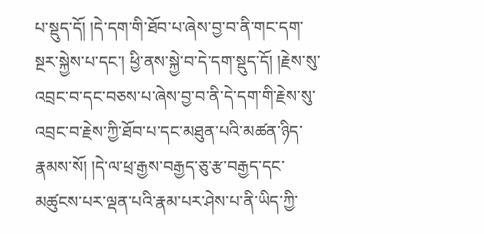པ་སྡུད་དོ། །དེ་དག་གི་ཐོབ་པ་ཞེས་བྱ་བ་ནི་གང་དག་སྔར་སྐྱེས་པ་དང་། ཕྱི་ནས་སྐྱེ་བ་དེ་དག་སྡུད་དོ། །རྗེས་སུ་འབྲང་བ་དང་བཅས་པ་ཞེས་བྱ་བ་ནི་དེ་དག་གི་རྗེས་སུ་འབྲང་བ་རྗེས་ཀྱི་ཐོབ་པ་དང་མཐུན་པའི་མཚན་ཉིད་རྣམས་སོ། །དེ་ལ་ཕྲ་རྒྱས་བརྒྱད་ཅུ་རྩ་བརྒྱད་དང་མཚུངས་པར་ལྡན་པའི་རྣམ་པར་ཤེས་པ་ནི་ཡིད་ཀྱི་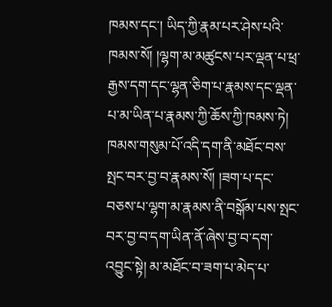ཁམས་དང་། ཡིད་ཀྱི་རྣམ་པར་ཤེས་པའི་ཁམས་སོ། །ལྷག་མ་མཚུངས་པར་ལྡན་པ་ཕྲ་རྒྱས་དག་དང་ལྷན་ཅིག་པ་རྣམས་དང་ལྡན་པ་མ་ཡིན་པ་རྣམས་ཀྱི་ཆོས་ཀྱི་ཁམས་ཏེ། ཁམས་གསུམ་པོ་འདི་དག་ནི་མཐོང་བས་སྤང་བར་བྱ་བ་རྣམས་སོ། །ཟག་པ་དང་བཅས་པ་ལྷག་མ་རྣམས་ནི་བསྒོམ་པས་སྤང་བར་བྱ་བ་དག་ཡིན་ནོ་ཞེས་བྱ་བ་དག་འབྱུང་སྟེ། མ་མཐོང་བ་ཟག་པ་མེད་པ་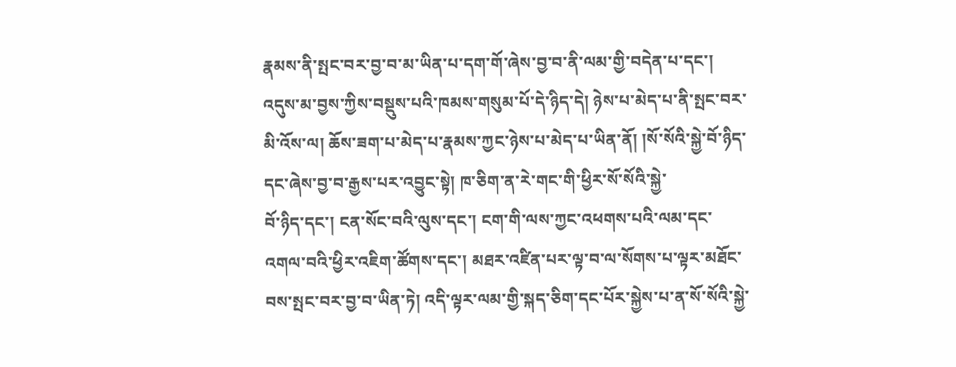རྣམས་ནི་སྤང་བར་བྱ་བ་མ་ཡིན་པ་དག་གོ་ཞེས་བྱ་བ་ནི་ལམ་གྱི་བདེན་པ་དང་། འདུས་མ་བྱས་ཀྱིས་བསྡུས་པའི་ཁམས་གསུམ་པོ་དེ་ཉིད་དེ། ཉེས་པ་མེད་པ་ནི་སྤང་བར་མི་འོས་ལ། ཆོས་ཟག་པ་མེད་པ་རྣམས་ཀྱང་ཉེས་པ་མེད་པ་ཡིན་ནོ། །སོ་སོའི་སྐྱེ་བོ་ཉིད་དང་ཞེས་བྱ་བ་རྒྱས་པར་འབྱུང་སྟེ། ཁ་ཅིག་ན་རེ་གང་གི་ཕྱིར་སོ་སོའི་སྐྱེ་
བོ་ཉིད་དང་། ངན་སོང་བའི་ལུས་དང་། ངག་གི་ལས་ཀྱང་འཕགས་པའི་ལམ་དང་འགལ་བའི་ཕྱིར་འཇིག་ཚོགས་དང་། མཐར་འཛིན་པར་ལྟ་བ་ལ་སོགས་པ་ལྟར་མཐོང་བས་སྤང་བར་བྱ་བ་ཡིན་ཏེ། འདི་ལྟར་ལམ་གྱི་སྐད་ཅིག་དང་པོར་སྐྱེས་པ་ན་སོ་སོའི་སྐྱེ་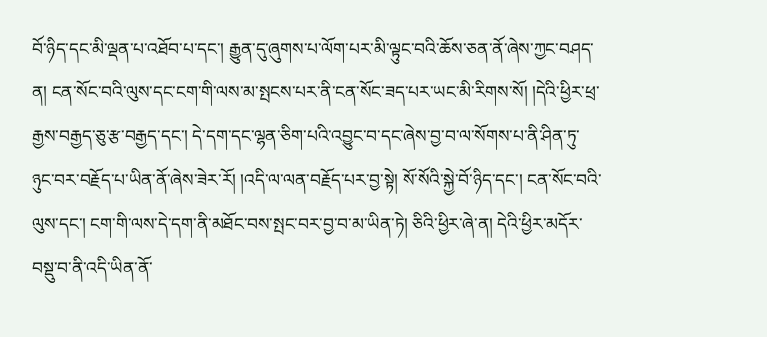བོ་ཉིད་དང་མི་ལྡན་པ་འཐོབ་པ་དང་། རྒྱུན་དུ་ཞུགས་པ་ལོག་པར་མི་ལྟུང་བའི་ཆོས་ཅན་ནོ་ཞེས་ཀྱང་བཤད་ན། ངན་སོང་བའི་ལུས་དང་ངག་གི་ལས་མ་སྤངས་པར་ནི་ངན་སོང་ཟད་པར་ཡང་མི་རིགས་སོ། །དེའི་ཕྱིར་ཕྲ་རྒྱས་བརྒྱད་ཅུ་རྩ་བརྒྱད་དང་། དེ་དག་དང་ལྷན་ཅིག་པའི་འབྱུང་བ་དང་ཞེས་བྱ་བ་ལ་སོགས་པ་ནི་ཤིན་ཏུ་ཉུང་བར་བརྗོད་པ་ཡིན་ནོ་ཞེས་ཟེར་རོ། །འདི་ལ་ལན་བརྗོད་པར་བྱ་སྟེ། སོ་སོའི་སྐྱེ་བོ་ཉིད་དང་། ངན་སོང་བའི་ལུས་དང་། ངག་གི་ལས་དེ་དག་ནི་མཐོང་བས་སྤང་བར་བྱ་བ་མ་ཡིན་ཏེ། ཅིའི་ཕྱིར་ཞེ་ན། དེའི་ཕྱིར་མདོར་བསྡུ་བ་ནི་འདི་ཡིན་ནོ་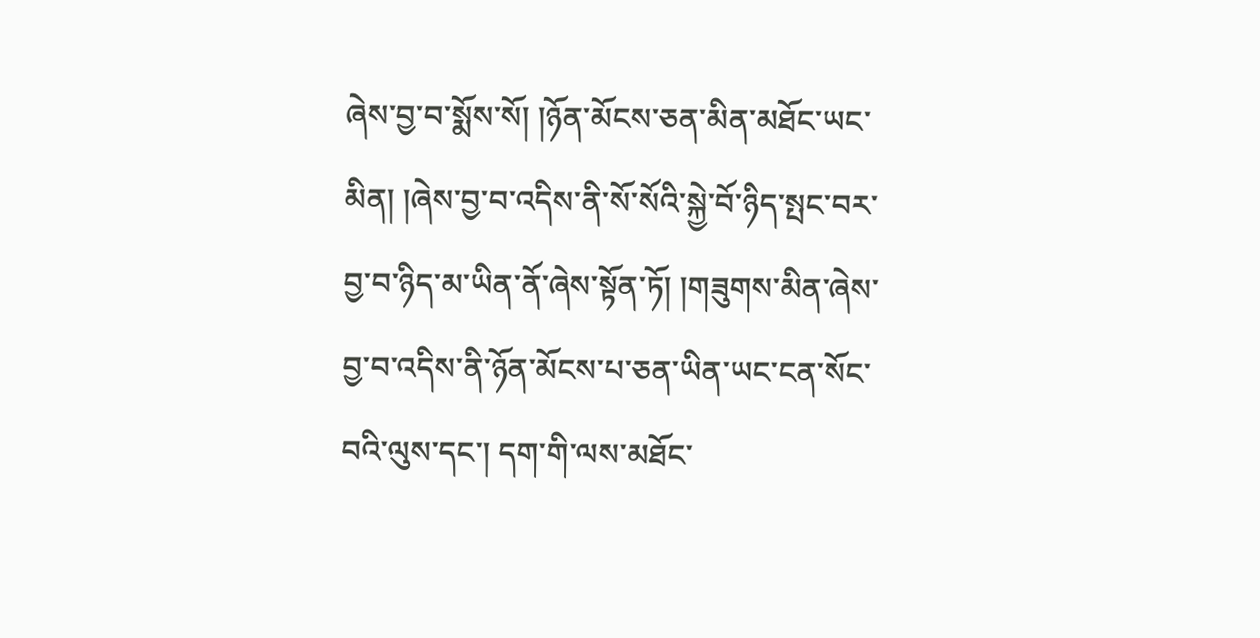ཞེས་བྱ་བ་སྨོས་སོ། །ཉོན་མོངས་ཅན་མིན་མཐོང་ཡང་མིན། །ཞེས་བྱ་བ་འདིས་ནི་སོ་སོའི་སྐྱེ་བོ་ཉིད་སྤང་བར་བྱ་བ་ཉིད་མ་ཡིན་ནོ་ཞེས་སྟོན་ཏོ། །གཟུགས་མིན་ཞེས་བྱ་བ་འདིས་ནི་ཉོན་མོངས་པ་ཅན་ཡིན་ཡང་ངན་སོང་བའི་ལུས་དང་། དག་གི་ལས་མཐོང་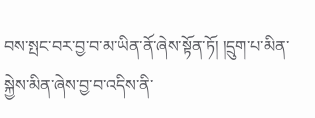བས་སྤང་བར་བྱ་བ་མ་ཡིན་ནོ་ཞེས་སྟོན་ཏོ། །དྲུག་པ་མིན་སྐྱེས་མིན་ཞེས་བྱ་བ་འདིས་ནི་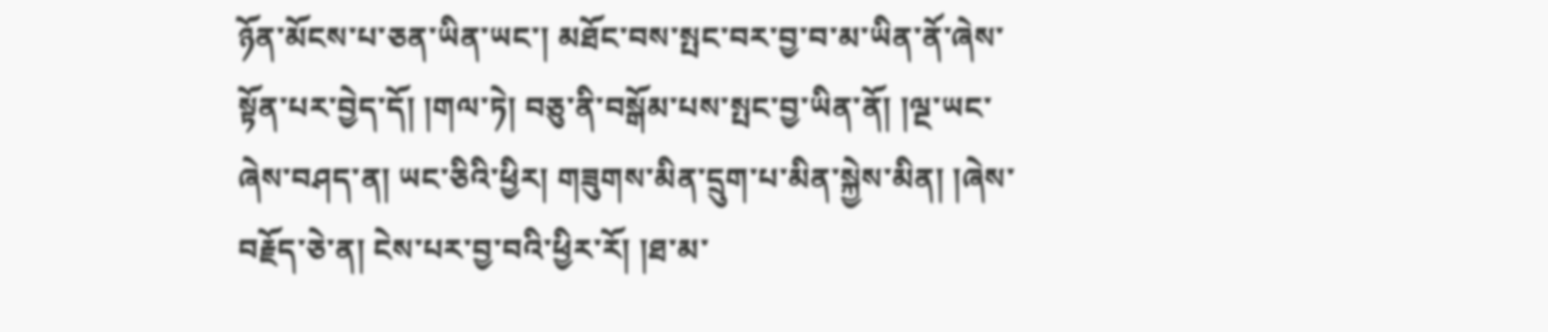ཉོན་མོངས་པ་ཅན་ཡིན་ཡང་། མཐོང་བས་སྤང་བར་བྱ་བ་མ་ཡིན་ནོ་ཞེས་སྟོན་པར་བྱེད་དོ། །གལ་ཏེ། བཅུ་ནི་བསྒོམ་པས་སྤང་བྱ་ཡིན་ནོ། །ལྔ་ཡང་ཞེས་བཤད་ན། ཡང་ཅིའི་ཕྱིར། གཟུགས་མིན་དྲུག་པ་མིན་སྐྱེས་མིན། །ཞེས་བརྗོད་ཅེ་ན། ངེས་པར་བྱ་བའི་ཕྱིར་རོ། །ཐ་མ་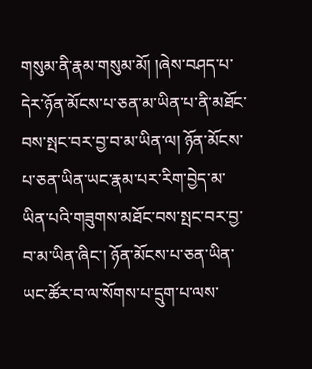གསུམ་ནི་རྣམ་གསུམ་མོ། །ཞེས་བཤད་པ་དེར་ཉོན་མོངས་པ་ཅན་མ་ཡིན་པ་ནི་མཐོང་བས་སྤང་བར་བྱ་བ་མ་ཡིན་ལ། ཉོན་མོངས་པ་ཅན་ཡིན་ཡང་རྣམ་པར་རིག་བྱེད་མ་ཡིན་པའི་གཟུགས་མཐོང་བས་སྤང་བར་བྱ་བ་མ་ཡིན་ཞིང་། ཉོན་མོངས་པ་ཅན་ཡིན་ཡང་ཚོར་བ་ལ་སོགས་པ་དྲུག་པ་ལས་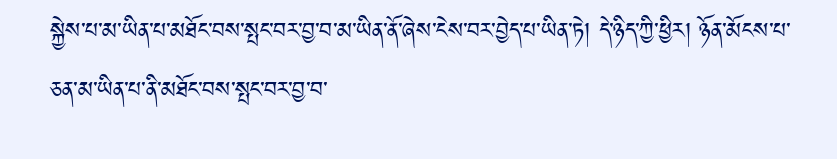སྐྱེས་པ་མ་ཡིན་པ་མཐོང་བས་སྤང་བར་བྱ་བ་མ་ཡིན་ནོ་ཞེས་ངེས་བར་བྱེད་པ་ཡིན་ཏེ། དེ་ཉིད་ཀྱི་ཕྱིར། ཉོན་མོངས་པ་ཅན་མ་ཡིན་པ་ནི་མཐོང་བས་སྤང་བར་བྱ་བ་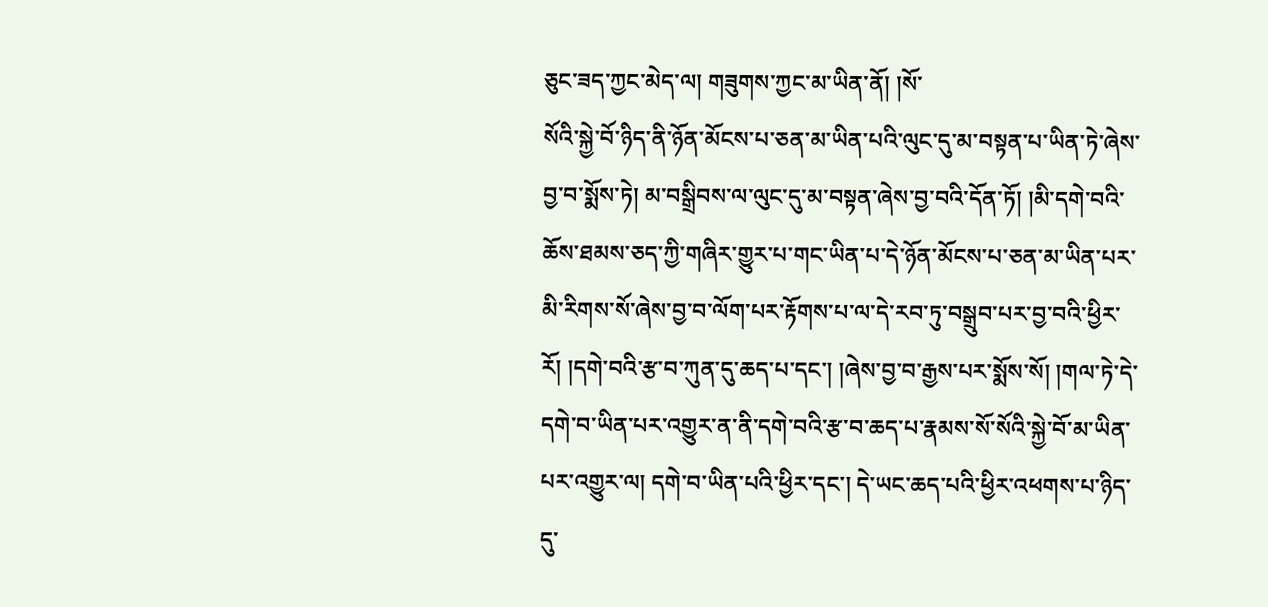ཅུང་ཟད་ཀྱང་མེད་ལ། གཟུགས་ཀྱང་མ་ཡིན་ནོ། །སོ་
སོའི་སྐྱེ་བོ་ཉིད་ནི་ཉོན་མོངས་པ་ཅན་མ་ཡིན་པའི་ལུང་དུ་མ་བསྟན་པ་ཡིན་ཏེ་ཞེས་བྱ་བ་སྨོས་ཏེ། མ་བསྒྲིབས་ལ་ལུང་དུ་མ་བསྟན་ཞེས་བྱ་བའི་དོན་ཏོ། །མི་དགེ་བའི་ཆོས་ཐམས་ཅད་ཀྱི་གཞིར་གྱུར་པ་གང་ཡིན་པ་དེ་ཉོན་མོངས་པ་ཅན་མ་ཡིན་པར་མི་རིགས་སོ་ཞེས་བྱ་བ་ལོག་པར་རྟོགས་པ་ལ་དེ་རབ་ཏུ་བསྒྲུབ་པར་བྱ་བའི་ཕྱིར་རོ། །དགེ་བའི་རྩ་བ་ཀུན་དུ་ཆད་པ་དང་། །ཞེས་བྱ་བ་རྒྱས་པར་སྨོས་སོ། །གལ་ཏེ་དེ་དགེ་བ་ཡིན་པར་འགྱུར་ན་ནི་དགེ་བའི་རྩ་བ་ཆད་པ་རྣམས་སོ་སོའི་སྐྱེ་བོ་མ་ཡིན་པར་འགྱུར་ལ། དགེ་བ་ཡིན་པའི་ཕྱིར་དང་། དེ་ཡང་ཆད་པའི་ཕྱིར་འཕགས་པ་ཉིད་དུ་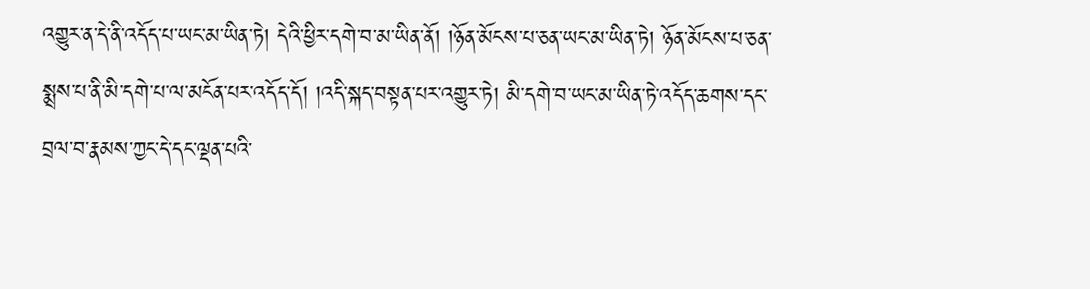འགྱུར་ན་དེ་ནི་འདོད་པ་ཡང་མ་ཡིན་ཏེ། དེའི་ཕྱིར་དགེ་བ་མ་ཡིན་ནོ། །ཉོན་མོངས་པ་ཅན་ཡང་མ་ཡིན་ཏེ། ཉོན་མོངས་པ་ཅན་སྨྲས་པ་ནི་མི་དགེ་པ་ལ་མངོན་པར་འདོད་དོ། །འདི་སྐད་བསྟན་པར་འགྱུར་ཏེ། མི་དགེ་བ་ཡང་མ་ཡིན་ཏེ་འདོད་ཆགས་དང་བྲལ་བ་རྣམས་ཀྱང་དེ་དང་ལྡན་པའི་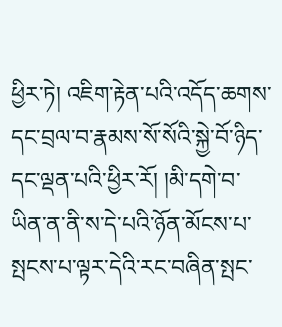ཕྱིར་ཏེ། འཇིག་རྟེན་པའི་འདོད་ཆགས་དང་བྲལ་བ་རྣམས་སོ་སོའི་སྐྱེ་བོ་ཉིད་དང་ལྡན་པའི་ཕྱིར་རོ། །མི་དགེ་བ་ཡིན་ན་ནི་ས་དེ་པའི་ཉོན་མོངས་པ་སྤངས་པ་ལྟར་དེའི་རང་བཞིན་སྤང་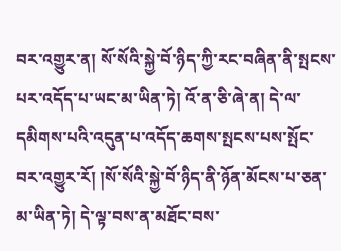བར་འགྱུར་ན། སོ་སོའི་སྐྱེ་བོ་ཉིད་ཀྱི་རང་བཞིན་ནི་སྤངས་པར་འདོད་པ་ཡང་མ་ཡིན་ཏེ། འོ་ན་ཅི་ཞེ་ན། དེ་ལ་དམིགས་པའི་འདུན་པ་འདོད་ཆགས་སྤངས་པས་སྤོང་བར་འགྱུར་རོ། །སོ་སོའི་སྐྱེ་བོ་ཉིད་ནི་ཉོན་མོངས་པ་ཅན་མ་ཡིན་ཏེ། དེ་ལྟ་བས་ན་མཐོང་བས་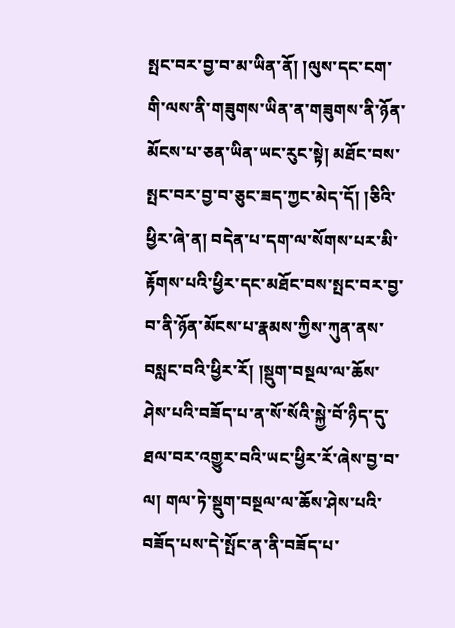སྤང་བར་བྱ་བ་མ་ཡིན་ནོ། །ལུས་དང་ངག་གི་ལས་ནི་གཟུགས་ཡིན་ན་གཟུགས་ནི་ཉོན་མོངས་པ་ཅན་ཡིན་ཡང་རུང་སྟེ། མཐོང་བས་སྤང་བར་བྱ་བ་ཅུང་ཟད་ཀྱང་མེད་དོ། །ཅིའི་ཕྱིར་ཞེ་ན། བདེན་པ་དག་ལ་སོགས་པར་མི་རྟོགས་པའི་ཕྱིར་དང་མཐོང་བས་སྤང་བར་བྱ་བ་ནི་ཉོན་མོངས་པ་རྣམས་ཀྱིས་ཀུན་ནས་བསླང་བའི་ཕྱིར་རོ། །སྡུག་བསྔལ་ལ་ཆོས་ཤེས་པའི་བཟོད་པ་ན་སོ་སོའི་སྐྱེ་བོ་ཉིད་དུ་ཐལ་བར་འགྱུར་བའི་ཡང་ཕྱིར་རོ་ཞེས་བྱ་བ་ལ། གལ་ཏེ་སྡུག་བསྔལ་ལ་ཆོས་ཤེས་པའི་བཟོད་པས་དེ་སྤོང་ན་ནི་བཟོད་པ་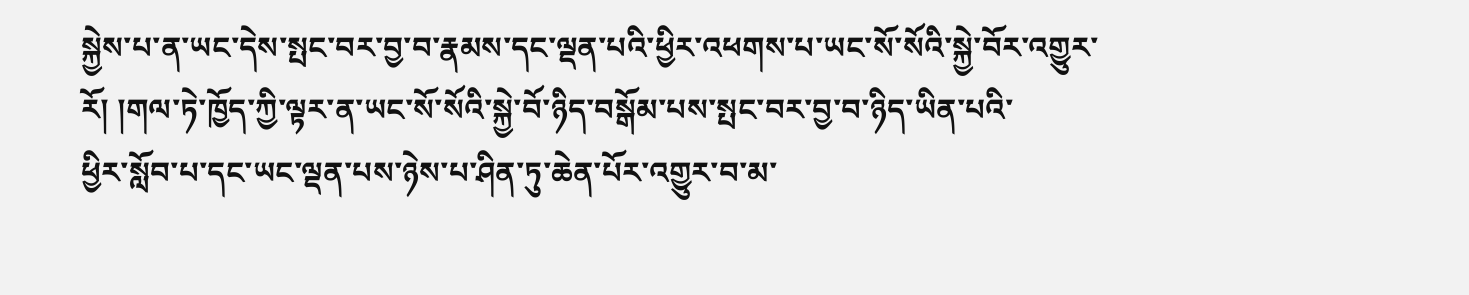སྐྱེས་པ་ན་ཡང་དེས་སྤང་བར་བྱ་བ་རྣམས་དང་ལྡན་པའི་ཕྱིར་འཕགས་པ་ཡང་སོ་སོའི་སྐྱེ་བོར་འགྱུར་རོ། །གལ་ཏེ་ཁྱོད་ཀྱི་ལྟར་ན་ཡང་སོ་སོའི་སྐྱེ་བོ་ཉིད་བསྒོམ་པས་སྤང་བར་བྱ་བ་ཉིད་ཡིན་པའི་
ཕྱིར་སློབ་པ་དང་ཡང་ལྡན་པས་ཉེས་པ་ཤིན་ཏུ་ཆེན་པོར་འགྱུར་བ་མ་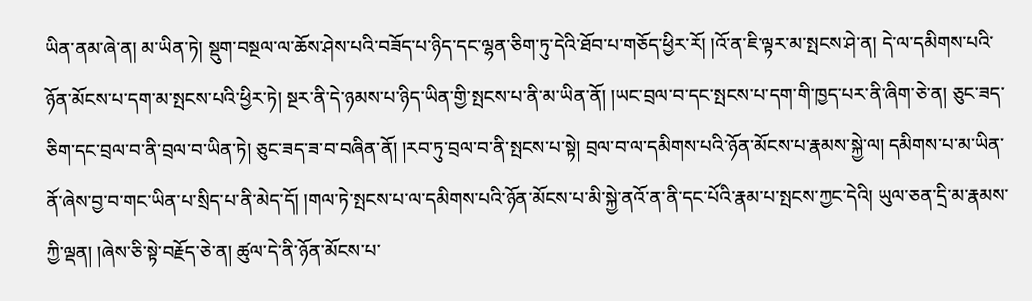ཡིན་ནམ་ཞེ་ན། མ་ཡིན་ཏེ། སྡུག་བསྔལ་ལ་ཆོས་ཤེས་པའི་བཟོད་པ་ཉིད་དང་ལྷན་ཅིག་ཏུ་དེའི་ཐོབ་པ་གཅོད་ཕྱིར་རོ། །འོ་ན་ཇི་ལྟར་མ་སྤངས་ཤེ་ན། དེ་ལ་དམིགས་པའི་ཉོན་མོངས་པ་དག་མ་སྤངས་པའི་ཕྱིར་ཏེ། སྔར་ནི་དེ་ཉམས་པ་ཉིད་ཡིན་གྱི་སྤངས་པ་ནི་མ་ཡིན་ནོ། །ཡང་བྲལ་བ་དང་སྤངས་པ་དག་གི་ཁྱད་པར་ནི་ཞིག་ཅེ་ན། ཅུང་ཟད་ཅིག་དང་བྲལ་བ་ནི་བྲལ་བ་ཡིན་ཏེ། ཅུང་ཟད་ཟ་བ་བཞིན་ནོ། །རབ་ཏུ་བྲལ་བ་ནི་སྤངས་པ་སྟེ། བྲལ་བ་ལ་དམིགས་པའི་ཉོན་མོངས་པ་རྣམས་སྐྱེ་ལ། དམིགས་པ་མ་ཡིན་ནོ་ཞེས་བྱ་བ་གང་ཡིན་པ་སྲིད་པ་ནི་མེད་དོ། །གལ་ཏེ་སྤངས་པ་ལ་དམིགས་པའི་ཉོན་མོངས་པ་མི་སྐྱེ་ནའོ་ན་ནི་དང་པོའི་རྣམ་པ་སྤངས་ཀྱང་དེའི། ཡུལ་ཅན་དྲི་མ་རྣམས་ཀྱི་ལྡན། །ཞེས་ཅི་སྟེ་བརྗོད་ཅེ་ན། ཚུལ་དེ་ནི་ཉོན་མོངས་པ་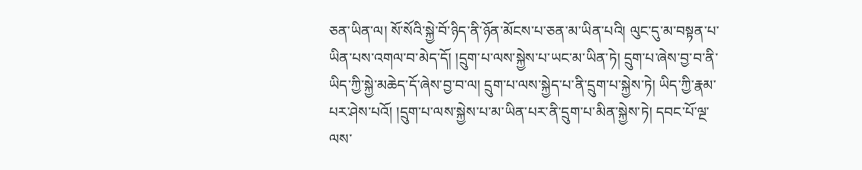ཅན་ཡིན་ལ། སོ་སོའི་སྐྱེ་བོ་ཉིད་ནི་ཉོན་མོངས་པ་ཅན་མ་ཡིན་པའི། ལུང་དུ་མ་བསྟན་པ་ཡིན་པས་འགལ་བ་མེད་དོ། །དྲུག་པ་ལས་སྐྱེས་པ་ཡང་མ་ཡིན་ཏེ། དྲུག་པ་ཞེས་བྱ་བ་ནི་ཡིད་ཀྱི་སྐྱེ་མཆེད་དོ་ཞེས་བྱ་བ་ལ། དྲུག་པ་ལས་སྐྱེད་པ་ནི་དྲུག་པ་སྐྱེས་ཏེ། ཡིད་ཀྱི་རྣམ་པར་ཤེས་པའོ། །དྲུག་པ་ལས་སྐྱེས་པ་མ་ཡིན་པར་ནི་དྲུག་པ་མིན་སྐྱེས་ཏེ། དབང་པོ་ལྔ་ལས་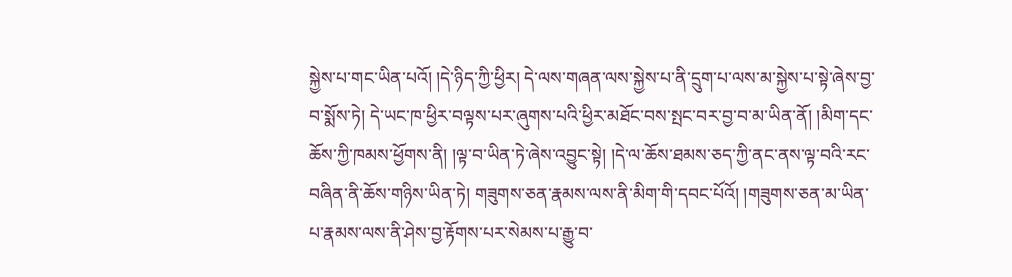སྐྱེས་པ་གང་ཡིན་པའོ། །དེ་ཉིད་ཀྱི་ཕྱིར། དེ་ལས་གཞན་ལས་སྐྱེས་པ་ནི་དྲུག་པ་ལས་མ་སྐྱེས་པ་སྟེ་ཞེས་བྱ་བ་སྨོས་ཏེ། དེ་ཡང་ཁ་ཕྱིར་བལྟས་པར་ཞུགས་པའི་ཕྱིར་མཐོང་བས་སྤང་བར་བྱ་བ་མ་ཡིན་ནོ། །མིག་དང་ཆོས་ཀྱི་ཁམས་ཕྱོགས་ནི། །ལྟ་བ་ཡིན་ཏེ་ཞེས་འབྱུང་སྟེ། །དེ་ལ་ཆོས་ཐམས་ཅད་ཀྱི་ནང་ནས་ལྟ་བའི་རང་བཞིན་ནི་ཆོས་གཉིས་ཡིན་ཏེ། གཟུགས་ཅན་རྣམས་ལས་ནི་མིག་གི་དབང་པོའོ། །གཟུགས་ཅན་མ་ཡིན་པ་རྣམས་ལས་ནི་ཤེས་བྱ་རྟོགས་པར་སེམས་པ་རྒྱུ་བ་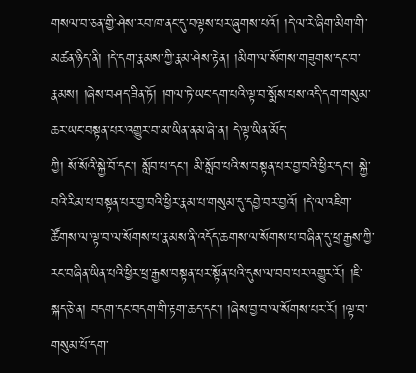གསལ་བ་ཅན་གྱི་ཤེས་རབ་ཁ་ནང་དུ་བལྟས་པར་ཞུགས་པའོ། །དེ་ལ་རེ་ཞིག་མིག་གི་མཚན་ཉིད་ནི། །དེ་དག་རྣམས་ཀྱི་རྣམ་ཤེས་རྟེན། །མིག་ལ་སོགས་གཟུགས་དང་བ་རྣམས། །ཞེས་བཤད་ཟིན་ཏོ། །གལ་ཏེ་ཡང་དག་པའི་ལྟ་བ་སྨོས་པས་འདི་དག་གསུམ་ཆར་ཡང་བསྟན་པར་འགྱུར་བ་མ་ཡིན་ནམ་ཞེ་ན། དེ་ལྟ་ཡིན་མོད་
ཀྱི། སོ་སོའི་སྐྱེ་བོ་དང་། སློབ་པ་དང་། མི་སློབ་པའི་ས་བསྟན་པར་བྱ་བའི་ཕྱིར་དང་། སྐྱེ་བའི་རིམ་པ་བསྟན་པར་བྱ་བའི་ཕྱིར་རྣམ་པ་གསུམ་དུ་དབྱེ་བར་བྱའོ། །དེ་ལ་འཇིག་ཚོགས་ལ་ལྟ་བ་ལ་སོགས་པ་རྣམས་ནི་འདོད་ཆགས་ལ་སོགས་པ་བཞིན་དུ་ཕྲ་རྒྱས་ཀྱི་རང་བཞིན་ཡིན་པའི་ཕྱིར་ཕྲ་རྒྱས་བསྟན་པར་སྟོན་པའི་དུས་ལ་བབ་པར་འགྱུར་རོ། །ཇི་སྐད་ཅེ་ན། བདག་དང་བདག་གི་རྟག་ཆད་དང་། །ཞེས་བྱ་བ་ལ་སོགས་པར་རོ། །ལྟ་བ་གསུམ་པོ་དག་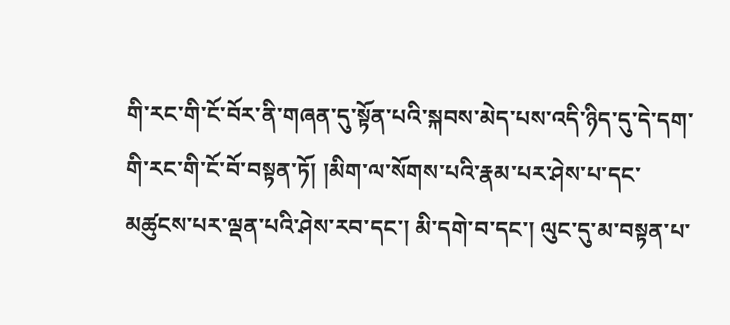གི་རང་གི་ངོ་བོར་ནི་གཞན་དུ་སྟོན་པའི་སྐབས་མེད་པས་འདི་ཉིད་དུ་དེ་དག་གི་རང་གི་ངོ་བོ་བསྟན་ཏོ། །མིག་ལ་སོགས་པའི་རྣམ་པར་ཤེས་པ་དང་མཚུངས་པར་ལྡན་པའི་ཤེས་རབ་དང་། མི་དགེ་བ་དང་། ལུང་དུ་མ་བསྟན་པ་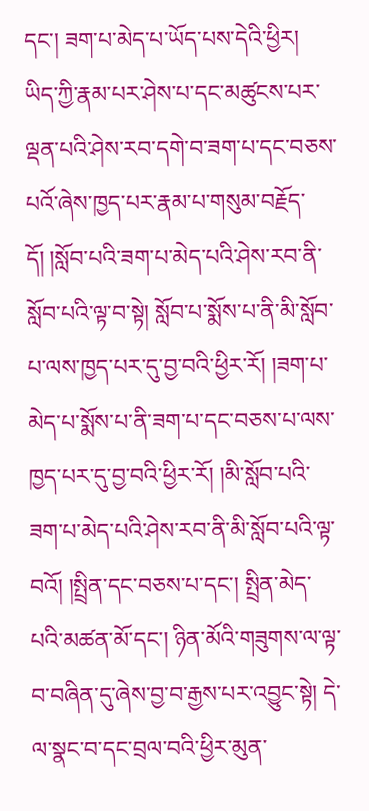དང་། ཟག་པ་མེད་པ་ཡོད་པས་དེའི་ཕྱིར། ཡིད་ཀྱི་རྣམ་པར་ཤེས་པ་དང་མཚུངས་པར་ལྡན་པའི་ཤེས་རབ་དགེ་བ་ཟག་པ་དང་བཅས་པའོ་ཞེས་ཁྱད་པར་རྣམ་པ་གསུམ་བརྗོད་དོ། །སློབ་པའི་ཟག་པ་མེད་པའི་ཤེས་རབ་ནི་སློབ་པའི་ལྟ་བ་སྟེ། སློབ་པ་སྨོས་པ་ནི་མི་སློབ་པ་ལས་ཁྱད་པར་དུ་བྱ་བའི་ཕྱིར་རོ། །ཟག་པ་མེད་པ་སྨོས་པ་ནི་ཟག་པ་དང་བཅས་པ་ལས་ཁྱད་པར་དུ་བྱ་བའི་ཕྱིར་རོ། །མི་སློབ་པའི་ཟག་པ་མེད་པའི་ཤེས་རབ་ནི་མི་སློབ་པའི་ལྟ་བའོ། །སྤྲིན་དང་བཅས་པ་དང་། སྤྲིན་མེད་པའི་མཚན་མོ་དང་། ཉིན་མོའི་གཟུགས་ལ་ལྟ་བ་བཞིན་དུ་ཞེས་བྱ་བ་རྒྱས་པར་འབྱུང་སྟེ། དེ་ལ་སྣང་བ་དང་བྲལ་བའི་ཕྱིར་མུན་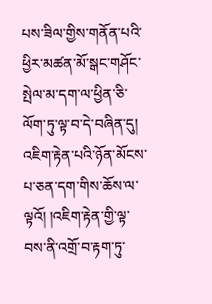པས་ཟིལ་གྱིས་གནོན་པའི་ཕྱིར་མཚན་མོ་སྒང་གཤོང་སྤེལ་མ་དག་ལ་ཕྱིན་ཅི་ལོག་ཏུ་ལྟ་བ་དེ་བཞིན་དུ། འཇིག་རྟེན་པའི་ཉོན་མོངས་པ་ཅན་དག་གིས་ཆོས་ལ་ལྟའོ། །འཇིག་རྟེན་གྱི་ལྟ་བས་ནི་འགྲོ་བ་རྟག་ཏུ་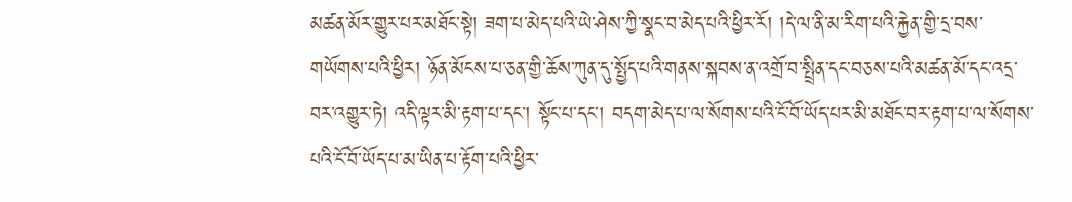མཚན་མོར་གྱུར་པར་མཐོང་སྟེ། ཟག་པ་མེད་པའི་ཡེ་ཤེས་ཀྱི་སྣང་བ་མེད་པའི་ཕྱིར་རོ། །དེ་ལ་ནི་མ་རིག་པའི་རྐྱེན་གྱི་དྲ་བས་གཡོགས་པའི་ཕྱིར། ཉོན་མོངས་པ་ཅན་གྱི་ཆོས་ཀུན་དུ་སྤྱོད་པའི་གནས་སྐབས་ན་འགྲོ་བ་སྤྲིན་དང་བཅས་པའི་མཚན་མོ་དང་འདྲ་བར་འགྱུར་ཏེ། འདི་ལྟར་མི་རྟག་པ་དང་། སྟོང་པ་དང་། བདག་མེད་པ་ལ་སོགས་པའི་ངོ་བོ་ཡོད་པར་མི་མཐོང་བར་རྟག་པ་ལ་སོགས་པའི་ངོ་བོ་ཡོད་པ་མ་ཡིན་པ་རྟོག་པའི་ཕྱིར་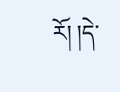རོ། །དེ་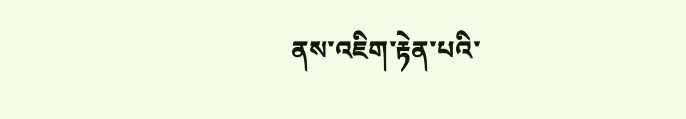ནས་འཇིག་རྟེན་པའི་